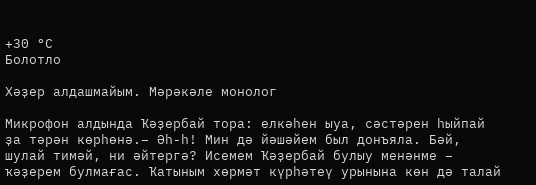+30 °С
Болотло

Хәҙер алдашмайым. Мәрәкәле монолог

Микрофон алдында Ҡәҙербай тора: елкәһен ыуа, сәстәрен һыйпай ҙа тәрән көрһөнә.– Әһ-һ! Мин дә йәшәйем был донъяла. Бәй, шулай тимәй, ни әйтергә? Исемем Ҡәҙербай булыу менәнме – ҡәҙерем булмағас. Ҡатыным хөрмәт күрһәтеү урынына көн дә талай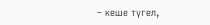– кеше түгел,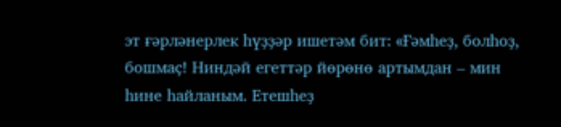эт ғәрләнерлек һүҙҙәр ишетәм бит: «Ғәмһеҙ, болһоҙ, бошмаҫ! Ниндәй егеттәр йөрөнө артымдан – мин һине һайланым. Етешһеҙ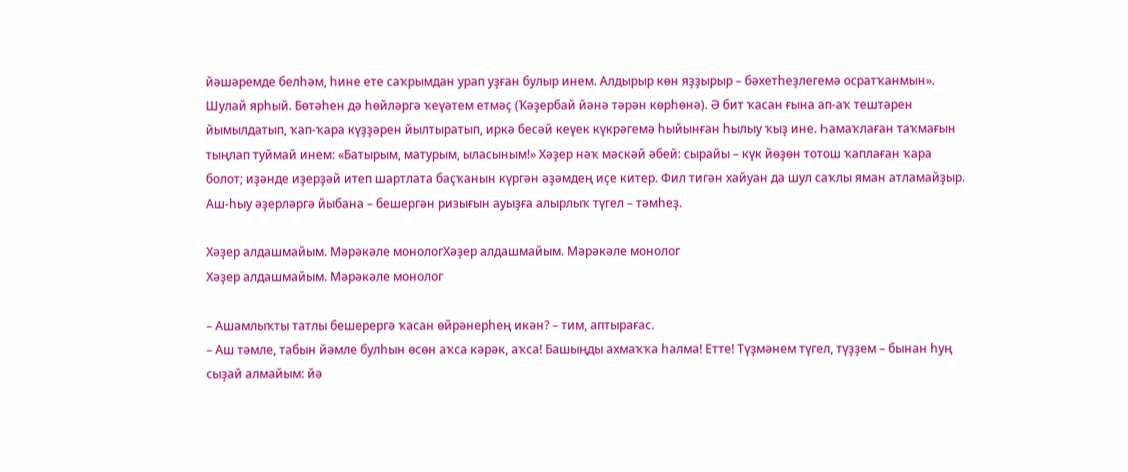йәшәремде белһәм, һине ете саҡрымдан урап уҙған булыр инем. Алдырыр көн яҙҙырыр – бәхетһеҙлегемә осратҡанмын». Шулай ярһый. Бөтәһен дә һөйләргә ҡеүәтем етмәҫ (Ҡәҙербай йәнә тәрән көрһөнә). Ә бит ҡасан ғына ап-аҡ тештәрен йымылдатып, ҡап-ҡара күҙҙәрен йылтыратып, иркә бесәй кеүек күкрәгемә һыйынған һылыу ҡыҙ ине. Һамаҡлаған таҡмағын тыңлап туймай инем: «Батырым, матурым, ыласыным!» Хәҙер нәҡ мәскәй әбей: сырайы – күк йөҙөн тотош ҡаплаған ҡара болот; иҙәнде иҙерҙәй итеп шартлата баҫҡанын күргән әҙәмдең иҫе китер. Фил тигән хайуан да шул саҡлы яман атламайҙыр. Аш-һыу әҙерләргә йыбана – бешергән ризығын ауыҙға алырлыҡ түгел – тәмһеҙ.

Хәҙер алдашмайым. Мәрәкәле монологХәҙер алдашмайым. Мәрәкәле монолог
Хәҙер алдашмайым. Мәрәкәле монолог

– Ашамлыҡты татлы бешерергә ҡасан өйрәнерһең икән? – тим, аптырағас.
– Аш тәмле, табын йәмле булһын өсөн аҡса кәрәк, аҡса! Башыңды ахмаҡҡа һалма! Етте! Түҙмәнем түгел, түҙҙем – бынан һуң сыҙай алмайым: йә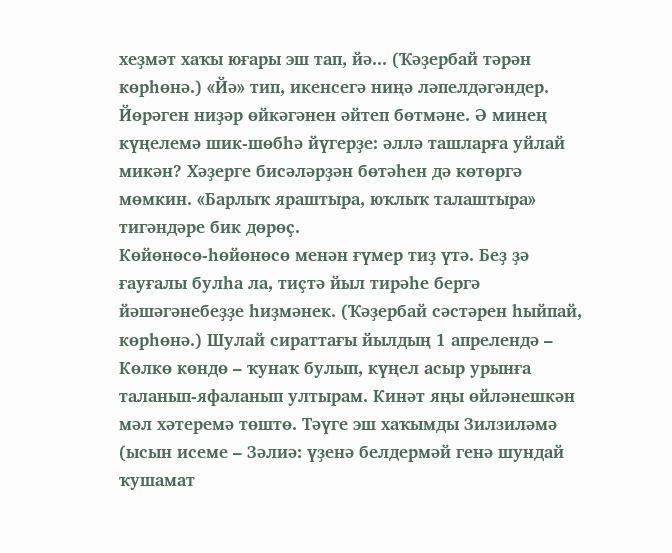хеҙмәт хаҡы юғары эш тап, йә... (Ҡәҙербай тәрән көрһөнә.) «Йә» тип, икенсегә ниңә ләпелдәгәндер. Йөрәген ниҙәр өйкәгәнен әйтеп бөтмәне. Ә минең күңелемә шик-шөбһә йүгерҙе: әллә ташларға уйлай микән? Хәҙерге бисәләрҙән бөтәһен дә көтөргә мөмкин. «Барлыҡ яраштыра, юҡлыҡ талаштыра» тигәндәре бик дөрөҫ.
Көйөнөсө-һөйөнөсө менән ғүмер тиҙ үтә. Беҙ ҙә ғауғалы булһа ла, тиҫтә йыл тирәһе бергә йәшәгәнебеҙҙе һиҙмәнек. (Ҡәҙербай сәстәрен һыйпай, көрһөнә.) Шулай сираттағы йылдың 1 апрелендә – Көлкө көндө – ҡунаҡ булып, күңел асыр урынға таланып-яфаланып ултырам. Кинәт яңы өйләнешкән мәл хәтеремә төштө. Тәүге эш хаҡымды Зилзиләмә (ысын исеме – Зәлиә: үҙенә белдермәй генә шундай ҡушамат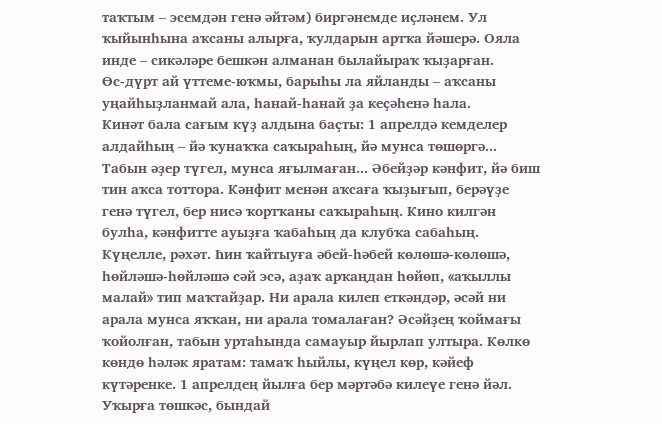таҡтым – эсемдән генә әйтәм) биргәнемде иҫләнем. Ул ҡыйынһына аҡсаны алырға, ҡулдарын артҡа йәшерә. Ояла инде – сикәләре бешкән алманан былайыраҡ ҡыҙарған.
Өс-дүрт ай үттеме-юҡмы, барыһы ла яйланды – аҡсаны уңайһыҙланмай ала, һанай-һанай ҙа кеҫәһенә һала.
Кинәт бала сағым күҙ алдына баҫты: 1 апрелдә кемделер алдайһың – йә ҡунаҡҡа саҡыраһың, йә мунса төшөргә... Табын әҙер түгел, мунса яғылмаған... Әбейҙәр кәнфит, йә биш тин аҡса тоттора. Кәнфит менән аҡсаға ҡыҙығып, берәүҙе генә түгел, бер нисә ҡортҡаны саҡыраһың. Кино килгән булһа, кәнфитте ауыҙға ҡабаһың да клубҡа сабаһың. Күңелле, рәхәт. Һин ҡайтыуға әбей-һәбей көлөшә-көлөшә, һөйләшә-һөйләшә сәй эсә, аҙаҡ арҡаңдан һөйөп, «аҡыллы малай» тип маҡтайҙар. Ни арала килеп еткәндәр, әсәй ни арала мунса яҡҡан, ни арала томалаған? Әсәйҙең ҡоймағы ҡойолған, табын уртаһында самауыр йырлап ултыра. Көлкө көндө һәләк яратам: тамаҡ һыйлы, күңел көр, кәйеф күтәренке. 1 апрелдең йылға бер мәртәбә килеүе генә йәл.
Уҡырға төшкәс, бындай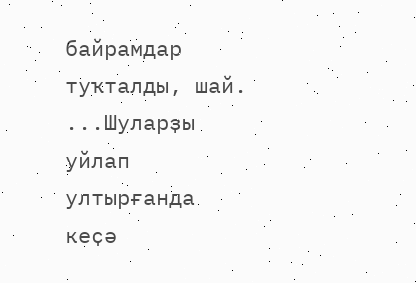байрамдар туҡталды, шай.
...Шуларҙы уйлап ултырғанда кеҫә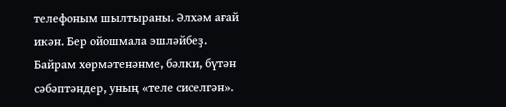телефоным шылтыраны. Әлхәм ағай икән. Бер ойошмала эшләйбеҙ. Байрам хөрмәтенәнме, бәлки, бүтән сәбәптәндер, уның «теле сиселгән».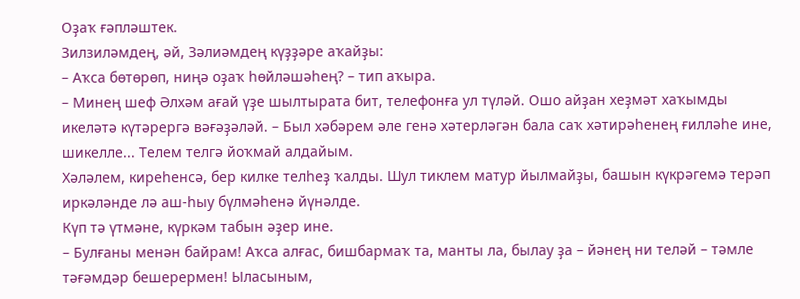Оҙаҡ ғәпләштек.
Зилзиләмдең, әй, Зәлиәмдең күҙҙәре аҡайҙы:
– Аҡса бөтөрөп, ниңә оҙаҡ һөйләшәһең? – тип аҡыра.
– Минең шеф Әлхәм ағай үҙе шылтырата бит, телефонға ул түләй. Ошо айҙан хеҙмәт хаҡымды икеләтә күтәрергә вәғәҙәләй. – Был хәбәрем әле генә хәтерләгән бала саҡ хәтирәһенең ғилләһе ине, шикелле... Телем телгә йоҡмай алдайым.
Хәләлем, киреһенсә, бер килке телһеҙ ҡалды. Шул тиклем матур йылмайҙы, башын күкрәгемә терәп иркәләнде лә аш-һыу бүлмәһенә йүнәлде.
Күп тә үтмәне, күркәм табын әҙер ине.
– Булғаны менән байрам! Аҡса алғас, бишбармаҡ та, манты ла, былау ҙа – йәнең ни теләй – тәмле тәғәмдәр бешерермен! Ыласыным,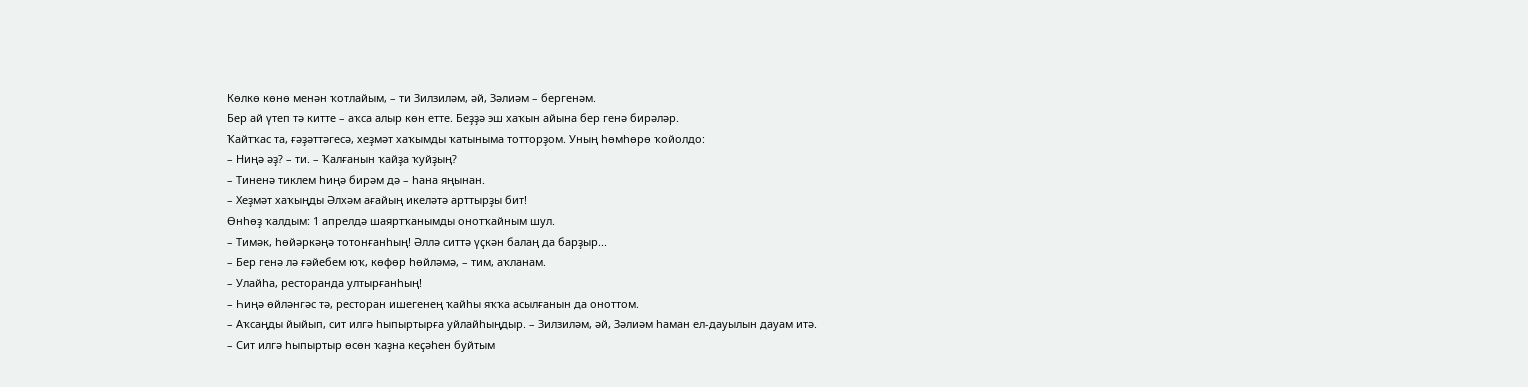Көлкө көнө менән ҡотлайым, – ти Зилзиләм, әй, Зәлиәм – бергенәм.
Бер ай үтеп тә китте – аҡса алыр көн етте. Беҙҙә эш хаҡын айына бер генә бирәләр.
Ҡайтҡас та, ғәҙәттәгесә, хеҙмәт хаҡымды ҡатыныма тотторҙом. Уның һөмһөрө ҡойолдо:
– Ниңә әҙ? – ти. – Ҡалғанын ҡайҙа ҡуйҙың?
– Тиненә тиклем һиңә бирәм дә – һана яңынан.
– Хеҙмәт хаҡыңды Әлхәм ағайың икеләтә арттырҙы бит!
Өнһөҙ ҡалдым: 1 апрелдә шаяртҡанымды онотҡайным шул.
– Тимәк, һөйәркәңә тотонғанһың! Әллә ситтә үҫкән балаң да барҙыр...
– Бер генә лә ғәйебем юҡ, көфөр һөйләмә, – тим, аҡланам.
– Улайһа, ресторанда ултырғанһың!
– Һиңә өйләнгәс тә, ресторан ишегенең ҡайһы яҡҡа асылғанын да оноттом.
– Аҡсаңды йыйып, сит илгә һыпыртырға уйлайһыңдыр. – Зилзиләм, әй, Зәлиәм һаман ел-дауылын дауам итә.
– Сит илгә һыпыртыр өсөн ҡаҙна кеҫәһен буйтым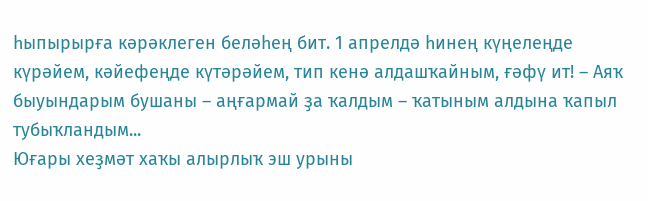һыпырырға кәрәклеген беләһең бит. 1 апрелдә һинең күңелеңде күрәйем, кәйефеңде күтәрәйем, тип кенә алдашҡайным, ғәфү ит! – Аяҡ быуындарым бушаны – аңғармай ҙа ҡалдым – ҡатыным алдына ҡапыл тубыҡландым...
Юғары хеҙмәт хаҡы алырлыҡ эш урыны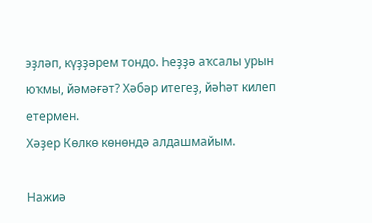эҙләп, күҙҙәрем тондо. Һеҙҙә аҡсалы урын юҡмы, йәмәғәт? Хәбәр итегеҙ, йәһәт килеп етермен.
Хәҙер Көлкө көнөндә алдашмайым.

Нажиә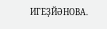ИГЕҘЙӘНОВА.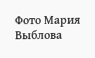Фото Мария Выблова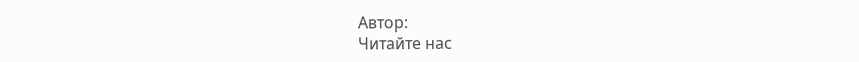Автор:
Читайте нас